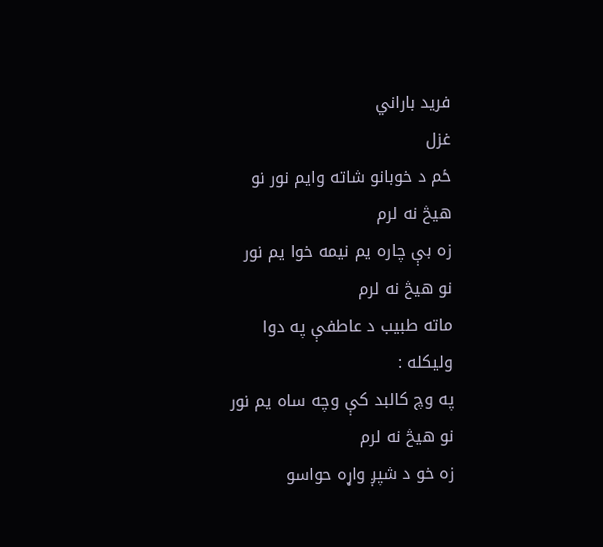فرید باراني
غزل
ځم د خوبانو شاته وایم نور نو
هیڅ نه لرم
زه بې چاره یم نیمه خوا یم نور
نو هیڅ نه لرم
ماته طبیب د عاطفې په دوا
وليکله :
په وچ کالبد کې وچه ساه یم نور
نو هیڅ نه لرم
زه خو د شپږ واړه حواسو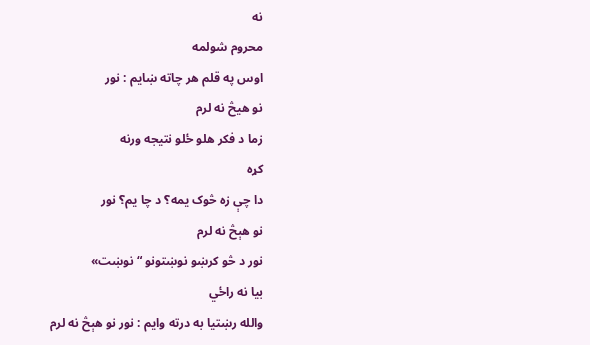نه
محروم شولمه
اوس په قلم هر چاته ښایم : نور
نو هیڅ نه لرم
زما د فکر هلو ځلو نتیجه ورنه
کړه
دا چې زه څوک یمه؟ د چا یم؟ نور
نو هېڅ نه لرم
نور د څو کرښو نوښتونو “ نوښت»
بیا نه راځي
والله رښتیا به درته وایم : نور نو هېڅ نه لرم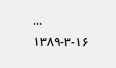...
۱۳۸۹-۳-۱۶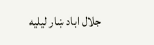جلال اباد ښار لیلیه